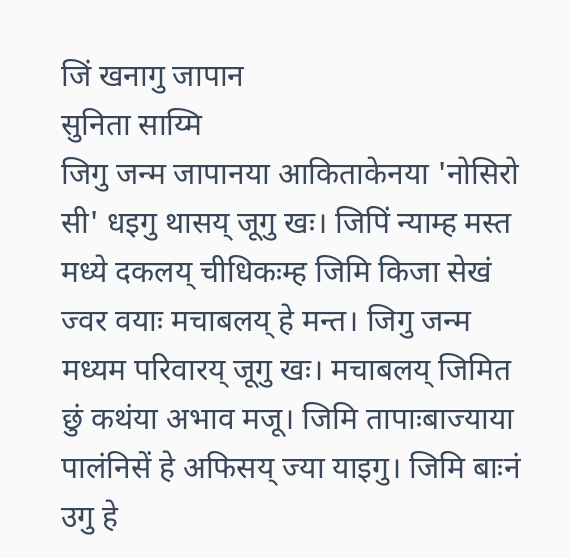जिं खनागु जापान
सुनिता साय्मि
जिगु जन्म जापानया आकिताकेनया 'नोसिरो सी' धइगु थासय् जूगु खः। जिपिं न्याम्ह मस्त मध्ये दकलय् चीधिकःम्ह जिमि किजा सेखं ज्वर वयाः मचाबलय् हे मन्त। जिगु जन्म मध्यम परिवारय् जूगु खः। मचाबलय् जिमित छुं कथंया अभाव मजू। जिमि तापाःबाज्याया पालंनिसें हे अफिसय् ज्या याइगु। जिमि बाःनं उगु हे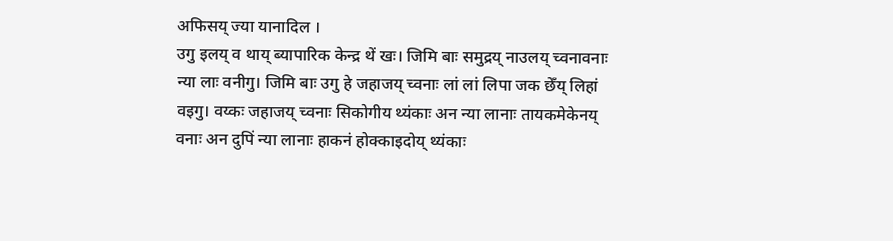अफिसय् ज्या यानादिल ।
उगु इलय् व थाय् ब्यापारिक केन्द्र थें खः। जिमि बाः समुद्रय् नाउलय् च्वनावनाः न्या लाः वनीगु। जिमि बाः उगु हे जहाजय् च्वनाः लां लां लिपा जक छेँय् लिहां वइगु। वय्कः जहाजय् च्वनाः सिकोगीय थ्यंकाः अन न्या लानाः तायकमेकेनय् वनाः अन दुपिं न्या लानाः हाकनं होक्काइदोय् थ्यंकाः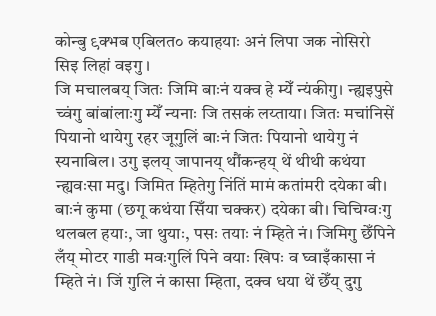कोन्बु ९क्भब एबिलत० कयाहयाः अनं लिपा जक नोसिरो सिइ लिहां वइगु ।
जि मचालबय् जितः जिमि बाःनं यक्व हे म्येँ न्यंकीगु। न्ह्यइपुसे च्वंगु बांबांलाःगु म्येँ न्यनाः जि तसकं लय्ताया। जितः मचांनिसें पियानो थायेगु रहर जूगुलिं बाःनं जितः पियानो थायेगु नं स्यनाबिल। उगु इलय् जापानय् थौंकन्हय् थें थीथी कथंया न्ह्यवःसा मदु। जिमित म्हितेगु निंतिं मामं कतांमरी दयेका बी। बाःनं कुमा (छगू कथंया सिँया चक्कर) दयेका बी। चिचिग्वःगु थलबल हयाः, जा थुयाः, पसः तयाः नं म्हिते नं। जिमिगु छेँपिने लँय् मोटर गाडी मवःगुलिं पिने वयाः खिपः व घ्वाइँकासा नं म्हिते नं। जिं गुलि नं कासा म्हिता, दक्व धया थें छेँय् दुगु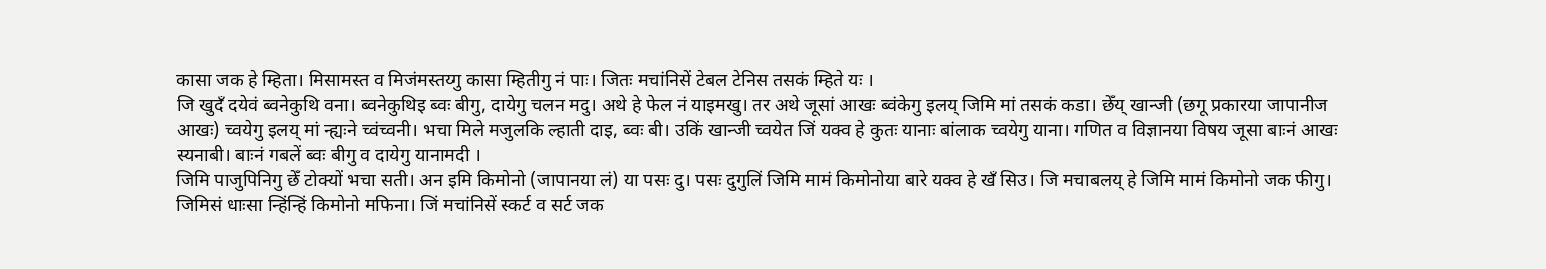कासा जक हे म्हिता। मिसामस्त व मिजंमस्तय्गु कासा म्हितीगु नं पाः। जितः मचांनिसें टेबल टेनिस तसकं म्हिते यः ।
जि खुदँ दयेवं ब्वनेकुथि वना। ब्वनेकुथिइ ब्वः बीगु, दायेगु चलन मदु। अथे हे फेल नं याइमखु। तर अथे जूसां आखः ब्वंकेगु इलय् जिमि मां तसकं कडा। छेँय् खान्जी (छगू प्रकारया जापानीज आखः) च्वयेगु इलय् मां न्ह्यःने च्वंच्वनी। भचा मिले मजुलकि ल्हाती दाइ, ब्वः बी। उकिं खान्जी च्वयेत जिं यक्व हे कुतः यानाः बांलाक च्वयेगु याना। गणित व विज्ञानया विषय जूसा बाःनं आखः स्यनाबी। बाःनं गबलें ब्वः बीगु व दायेगु यानामदी ।
जिमि पाजुपिनिगु छेँ टोक्यों भचा सती। अन इमि किमोनो (जापानया लं) या पसः दु। पसः दुगुलिं जिमि मामं किमोनोया बारे यक्व हे खँ सिउ। जि मचाबलय् हे जिमि मामं किमोनो जक फीगु। जिमिसं धाःसा न्हिंन्हिं किमोनो मफिना। जिं मचांनिसें स्कर्ट व सर्ट जक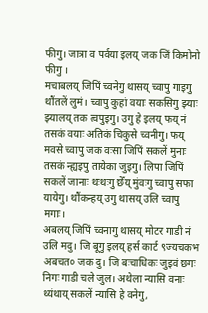फीगु। जात्रा व पर्वया इलय् जक जिं किमोनो फीगु ।
मचाबलय् जिपिं च्वनेगु थासय् च्वापु गाइगु थौंतलें लुमं। च्वापु कुहां वयाः सकसिगु झ्याः झ्यालय् तक त्वपुइगु। उगु हे इलय् फय् नं तसकं वयाः अतिकं चिकुसे च्वनीगु। फय् मवसे च्वापु जक वःसा जिपिं सकलें मुनाः तसकं न्ह्यइपु तायेका जुइगु। लिपा जिपिं सकलें जानाः थःथःगु छेँय् मुंवःगु च्वापु सफा यायेगु। थौंकन्हय् उगु थासय् उलि च्वापु मगाः।
अबलय् जिपिं च्वनागु थासय् मोटर गाडी नं उलि मदु। जि बूगु इलय् हर्स कार्ट ९ज्यचकभ अबचत० जक दु। जि बःचाधिकः जुइवं छगः निगः गाडी चले जुल। अथेला न्यासि वनाः थ्यंथाय् सकलें न्यासि हे वनेगु,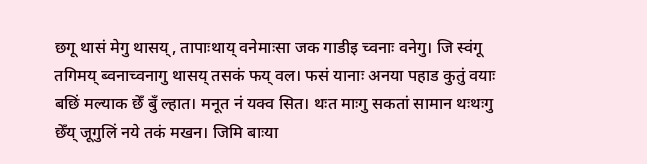छगू थासं मेगु थासय्, तापाःथाय् वनेमाःसा जक गाडीइ च्वनाः वनेगु। जि स्वंगू तगिमय् ब्वनाच्वनागु थासय् तसकं फय् वल। फसं यानाः अनया पहाड कुतुं वयाः बछिं मल्याक छेँ बुँ ल्हात। मनूत नं यक्व सित। थःत माःगु सकतां सामान थःथःगु छेँय् जूगुलिं नये तकं मखन। जिमि बाःया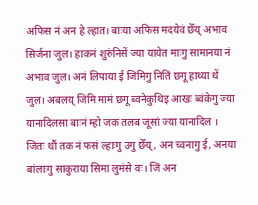अफिस नं अन हे ल्हात। बाःया अफिस मदयेवं छेँय् अभाव सिर्जना जुल। हाकनं शुरुंनिसें ज्या यायेत माःगु सामानया नं अभाव जुल। अनं लिपाया ई जिमिगु नितिं छगू हाथ्या थें जुल। अबलय् जिमि मामं छगू ब्वनेकुथिइ आखः ब्वंकेगु ज्या यानादिलसा बाःनं म्हो जक तलब जूसां ज्या यानादिल ।
जितः थौं तक नं फसं ल्हाःगु उगु छेँय्, अन च्वनागु ई, अनया बांलाःगु साकुराया सिमा लुमंसे वः। जिं अन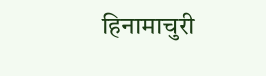हिनामाचुरी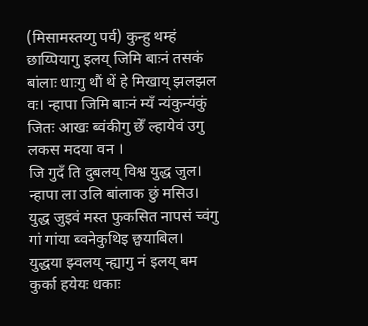(मिसामस्तय्गु पर्व) कुन्हु थम्हं छाय्पियागु इलय् जिमि बाःनं तसकं बांलाः धाःगु थौं थें हे मिखाय् झलझल वः। न्हापा जिमि बाःनं म्यँ न्यंकुन्यंकुं जितः आखः ब्वंकीगु छेँ ल्हायेवं उगु लकस मदया वन ।
जि गुदँ ति दुबलय् विश्व युद्ध जुल। न्हापा ला उलि बांलाक छुं मसिउ। युद्ध जुइवं मस्त फुकसित नापसं च्वंगु गां गांया ब्वनेकुथिइ छ्वयाबिल। युद्धया झ्वलय् न्ह्यागु नं इलय् बम कुर्का हयेयः धकाः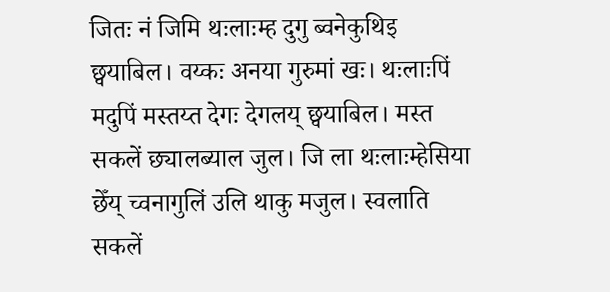जितः नं जिमि थःलाःम्ह दुगु ब्वनेकुथिइ छ्वयाबिल। वय्कः अनया गुरुमां खः। थःलाःपिं मदुपिं मस्तय्त देगः देगलय् छ्वयाबिल। मस्त सकलें छ्यालब्याल जुल। जि ला थःलाःम्हेसिया छेँय् च्वनागुलिं उलि थाकु मजुल। स्वलाति सकलें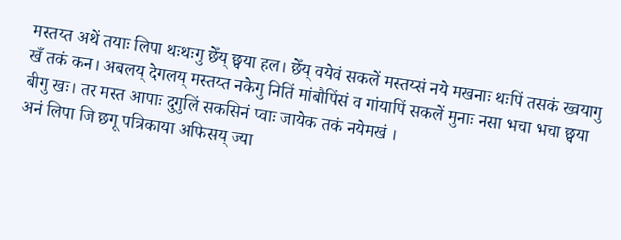मस्तय्त अथें तयाः लिपा थःथःगु छेँय् छ्वया हल। छेँय् वयेवं सकलें मस्तय्सं नये मखनाः थःपिं तसकं ख्वयागु खँ तकं कन। अबलय् देगलय् मस्तय्त नकेगु नितिं मांबौपिंसं व गांयापिं सकलें मुनाः नसा भचा भचा छ्वया बीगु खः। तर मस्त आपाः दुगुलिं सकसिनं प्वाः जायेक तकं नयेमखं ।
अनं लिपा जि छगू पत्रिकाया अफिसय् ज्या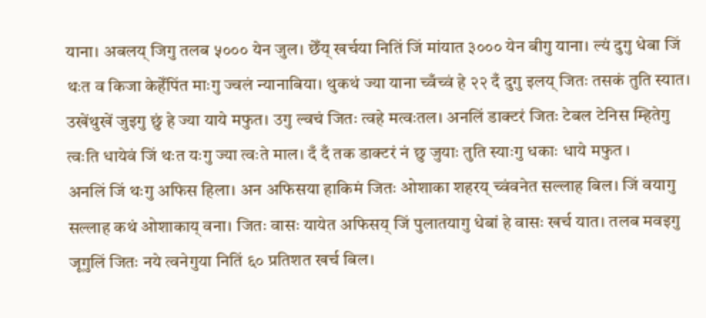याना। अबलय् जिगु तलब ५००० येन जुल। छेँय् खर्चया नितिं जिं मांयात ३००० येन बीगु याना। ल्यं दुगु धेबा जिं थःत व किजा केहेँपिंत माःगु ज्वलं न्यानाबिया। थुकथं ज्या याना च्वँच्वं हे २२ दँ दुगु इलय् जितः तसकं तुति स्यात। उखेंथुखें जुइगु छुं हे ज्या याये मफुत। उगु ल्वचं जितः त्वहे मत्वःतल। अनलिं डाक्टरं जितः टेबल टेनिस म्हितेगु त्वःति धायेवं जिं थःत यःगु ज्या त्वःते माल। दँ दँ तक डाक्टरं नं छु जुयाः तुति स्याःगु धकाः धाये मफुत ।
अनलिं जिं थःगु अफिस हिला। अन अफिसया हाकिमं जितः ओशाका शहरय् च्वंवनेत सल्लाह बिल। जिं वयागु सल्लाह कथं ओशाकाय् वना। जितः वासः यायेत अफिसय् जिं पुलातयागु धेबां हे वासः खर्च यात। तलब मवइगु जूगुलिं जितः नये त्वनेगुया नितिं ६० प्रतिशत खर्च बिल।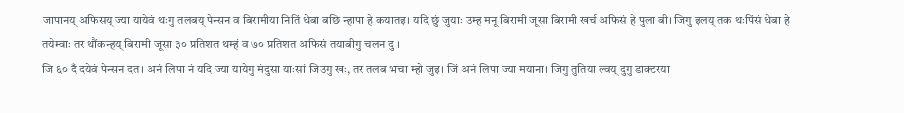जापानय् अफिसय् ज्या यायेवं थःगु तलबय् पेन्सन व बिरामीया नितिं धेबा बछि न्हापा हे कयातइ। यदि छुं जुयाः उम्ह मनू बिरामी जूसा बिरामी खर्च अफिसं हे पुला बी। जिगु इलय् तक थःपिंसं धेबा हे तयेम्वाः तर थौंकन्हय् बिरामी जूसा ३० प्रतिशत थम्हं व ७० प्रतिशत अफिसं तयाबीगु चलन दु ।
जि ६० दँ दयेवं पेन्सन दत। अनं लिपा नं यदि ज्या यायेगु मंदुसा याःसां जिउगु खः, तर तलब भचा म्हो जुइ। जिं अनं लिपा ज्या मयाना। जिगु तुतिया ल्वय् दुगु डाक्टरया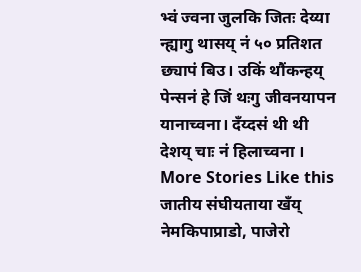भ्वं ज्वना जुलकि जितः देय्या न्ह्यागु थासय् नं ५० प्रतिशत छ्यापं बिउ। उकिं थौंकन्हय् पेन्सनं हे जिं थःगु जीवनयापन यानाच्वना। दँय्दसं थी थी देशय् चाः नं हिलाच्वना ।
More Stories Like this
जातीय संघीयताया खँय् नेमकिपाप्राडो, पाजेरो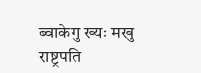ब्वाकेगु ख्यः मखु
राष्ट्रपति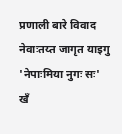प्रणाली बारे विवाद
नेवाःतय्त जागृत याइगु 'नेपाःमिया नुगः सः'
खँ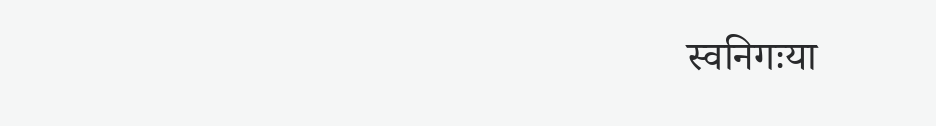स्वनिगःया